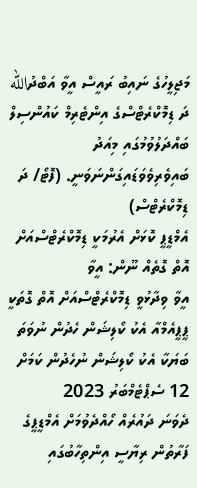މަޖިލީހުގެ ނައިބު ރައީސް އީވާ އަބްދުالله ދަ ޑިމޮކްރެޓްސްގެ އިންޓެރިމް ކައުންސިލް ބައްދަލުވުމުގައި މިއަދު ބައިވެރިވެވަޑައިގަންނަވަނީ. (ފޮޓޯ/ ދަ ޑިމޮކްރެޓްސް)
އެމްޑީޕީ ކޮޅަށް އެރުމަކީ ޑިމޮކްރެޓްސްއަށް އޮތް ގޮތެއް ނޫން: އީވާ
އީވާ ވިދާޅުވީ ޑިމޮކްރެޓްސްއަށް އޮތް ގޮތަކީ ޕީޕީއެމްއާ އެކު ކޯލިޝަން ހެދުން ނުވަތަ ބަޔަކާ އެކު ކޯލިޝަން ނުހެދުން ކަމަށް
12 ސެޕްޓެމްބަރު 2023
ދެވަނަ ދައުރެއް ހޯއްދެވުމަށް އެމްޑީޕީގެ ފަރާތުން ރިޔާސީ އިންތިހާބުގައި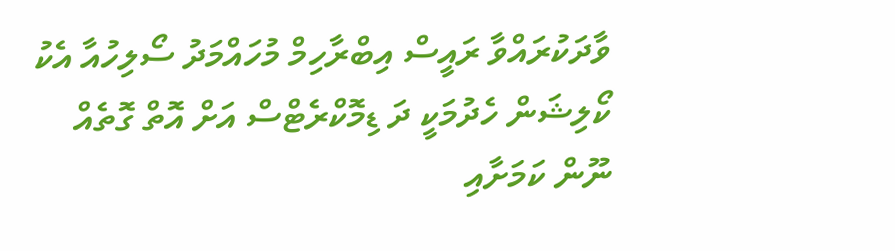ވާދަކުރައްވާ ރައީސް އިބްރާހިމް މުހައްމަދު ސޯލިހުއާ އެކު ކޯލިޝަން ހެދުމަކީ ދަ ޑިމޮކްރެޓްސް އަށް އޮތް ގޮތެއް ނޫން ކަމަށާއި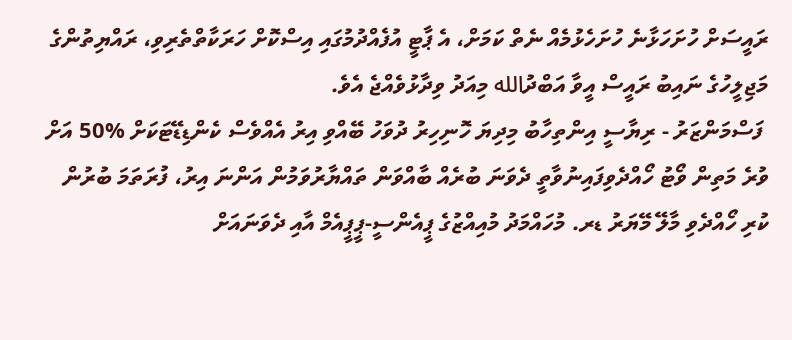ރައީސަށް ހުށަހަޅާނެ ހުށަހެޅުމެއް ނެތް ކަމަށް، އެ ޕާޓީ އުފެއްދުމުގައި އިސްކޮށް ހަރަކާތްތެރިވި، ރައްޔިތުންގެ މަޖިލީހުގެ ނައިބު ރައީސް އީވާ އަބްދުالله މިއަދު ވިދާޅުވެއްޖެ އެވެ.
 ފަސްމަންޒަރު - ރިޔާސީ އިންތިހާބު މިދިޔަ ހޮނިހިރު ދުވަހު ބޭއްވި އިރު އެއްވެސް ކެންޑިޑޭޓަކަށް %50 އަށް ވުރެ މަތިން ވޯޓު ހޯއްދެވިފައިނުވާތީ ދެވަނަ ބުރެއް ބާއްވަން ތައްޔާރުވަމުން އަންނަ އިރު، ފުރަތަމަ ބުރުން ކުރި ހޯއްދެވި މާލޭ މޭޔަރު ޑރ. މުހައްމަދު މުއިއްޒުގެ ޕީއެންސީ-ޕީޕީއެމް އާއި ދެވަނައަށް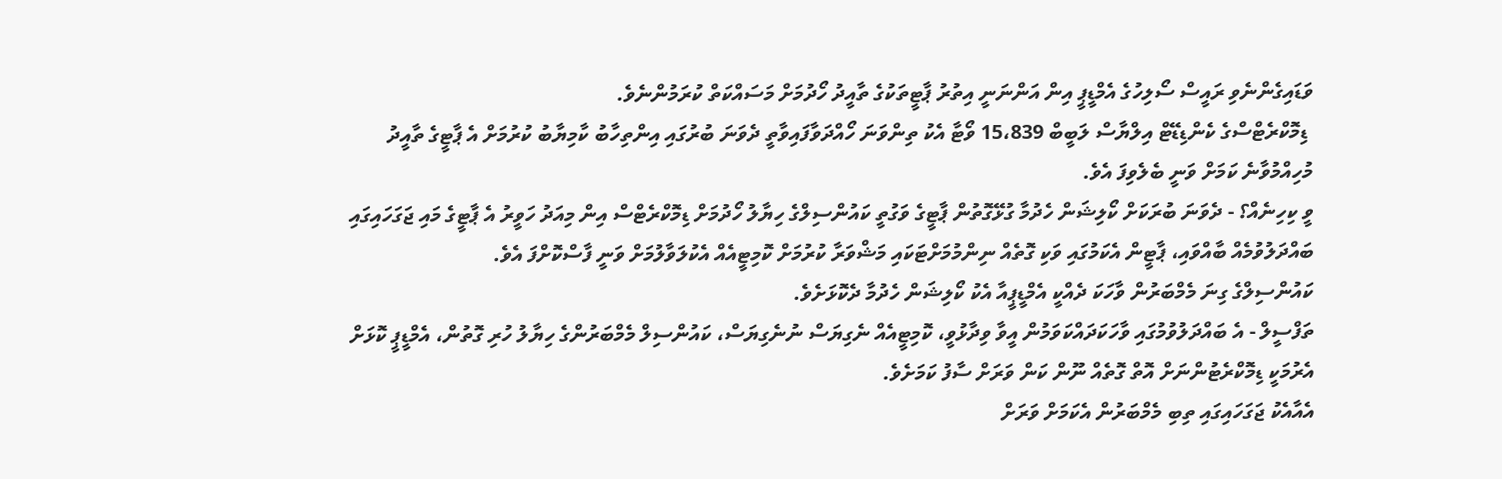ވަޑައިގެންނެވި ރައީސް ސޯލިހުގެ އެމްޑީޕީ އިން އަންނަނީ އިތުރު ޕާޓީތަކުގެ ތާއީދު ހޯދުމަށް މަސައްކަތް ކުރަމުންނެވެ.
 ޑިމޮކްރެޓްސްގެ ކެންޑިޑޭޓް އިލްޔާސް ލަބީބް 15،839 ވޯޓާ އެކު ތިންވަނަ ހޯއްދަވާފައިވާތީ ދެވަނަ ބުރުގައި އިންތިހާބު ކާމިޔާބު ކުރުމަށް އެ ޕާޓީގެ ތާއީދު މުހިއްމުވާނެ ކަމަށް ވަނީ ބެލެވިފަ އެވެ.
ވީ ކިހިނެއް؟ - ދެވަނަ ބުރަކަށް ކޯލިޝަން ހެދުމާ ގުޅޭގޮތުން ޕާޓީގެ ވަގުތީ ކައުންސިލްގެ ހިޔާލު ހޯދުމަށް ޑިމޮކްރެޓްސް އިން މިއަދު ހަވީރު އެ ޕާޓީގެ މައި ޖަގަހައިގައި ބައްދަލުވުމެއް ބާއްވައި، ޕާޓީން އެކަމުގައި ވަކި ގޮތެއް ނިންމުމަށްޓަކައި މަޝްވަރާ ކުރުމަށް ކޮމިޓީއެއް އެކުލަވާލުމަށް ވަނީ ފާސްކޮށްފަ އެވެ.
ކައުންސިލްގެ ގިނަ މެމްބަރުން ވާހަކަ ދެއްކީ އެމްޑީޕީއާ އެކު ކޯލިޝަން ހެދުމާ ދެކޮޅަށެވެ.
ތަފްސީލް - އެ ބައްދަލުވުމުގައި ވާހަކަދައްކަވަމުން އީވާ ވިދާޅުވީ، ކޮމިޓީއެއް ނެގިޔަސް ނުނެގިޔަސް، ކައުންސިލް މެމްބަރުންގެ ހިޔާލު ހުރި ގޮތުން، އެމްޑީޕީ ކޮޅަށް އެރުމަކީ ޑިމޮކްރެޓުންނަށް އޮތް ގޮތެއް ނޫން ކަން ވަރަށް ސާފު ކަމަށެވެ.
އެއާއެކު ޖަގަހައިގައި ތިބި މެމްބަރުން އެކަމަށް ވަރަށް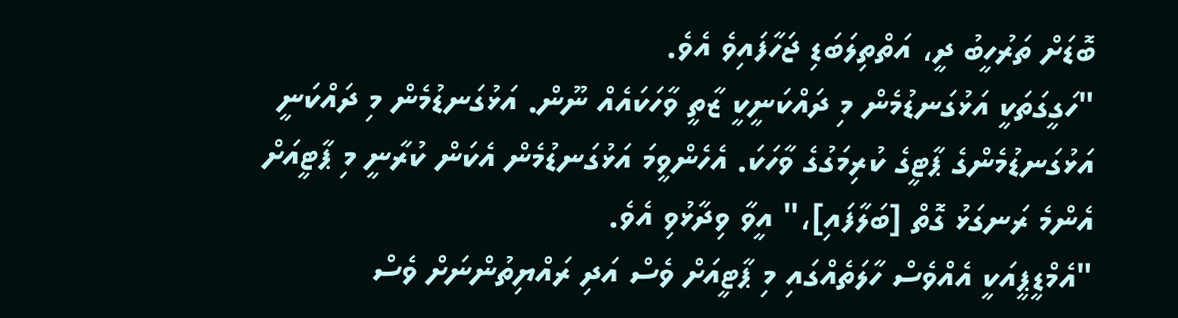ބޮޑަށް ތަރުހީބު ދީ، އަތްތިލަބަޑި ޖަހާފައިވެ އެވެ.
"ހަގީގަތަކީ އަޅުގަނޑުމެން މި ދައްކަނީކީ ޒާތީ ވާހަކައެއް ނޫން. އަޅުގަނޑުމެން މި ދައްކަނީ އަޅުގަނޑުމެންގެ ޕާޓީގެ ކުރިމަގުގެ ވާހަކަ. އެހެންވީމަ އަޅުގަނޑުމެން އެކަން ކުރާނީ މި ޕާޓީއަށް އެންމެ ރަނގަޅު ގޮތް [ބަލާފައި]،" އީވާ ވިދާޅުވި އެވެ.
"އެމްޑީޕީއަކީ އެއްވެސް ހާލަތެއްގައި މި ޕާޓީއަށް ވެސް އަދި ރައްޔިތުންނަށް ވެސް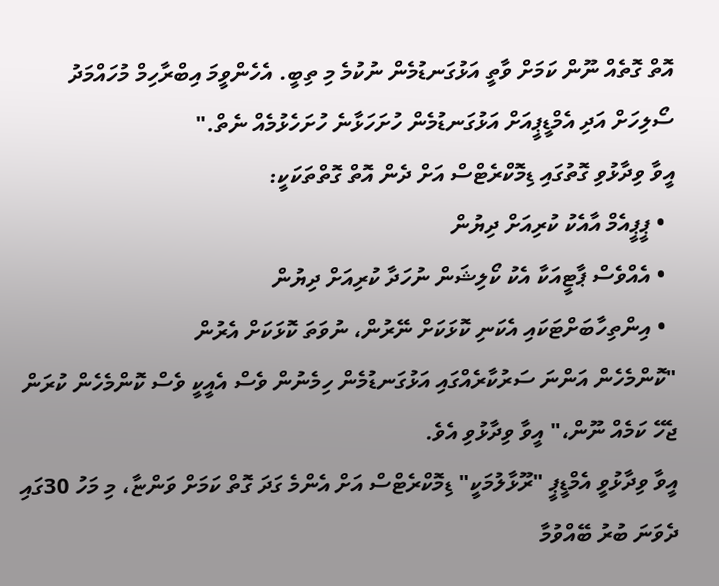އޮތް ގޮތެއް ނޫން ކަމަށް ވާތީ އަޅުގަނޑުމެން ނުކުމެ މި ތިބީ. އެހެންވީމަ އިބްރާހިމް މުހައްމަދު ސޯލިހަށް އަދި އެމްޑީޕީއަށް އަޅުގަނޑުމެން ހުށަހަޅާނެ ހުށަހެޅުމެއް ނެތް."
އީވާ ވިދާޅުވި ގޮތުގައި ޑިމޮކްރެޓްސް އަށް ދެން އޮތް ގޮތްތަކަކީ:
  • ޕީޕީއެމް އާއެކު ކުރިއަށް ދިޔުން
  • އެއްވެސް ޕާޓީއަކާ އެކު ކޯލިޝަން ނުހަދާ ކުރިއަށް ދިޔުން
  • އިންތިހާބަށްޓަކައި އެކަނި ކޮޅަކަށް ނޭރުން، ނުވަތަ ކޮޅަކަށް އެރުން
"ކޮންމެހެން އަންނަ ސަރުކާރެއްގައި އަޅުގަނޑުމެން ހިމެނުން ވެސް އެއީކީ ވެސް ކޮންމެހެން ކުރަން ޖެހޭ ކަމެއް ނޫން،" އީވާ ވިދާޅުވި އެވެ.
އީވާ ވިދާޅުވީ އެމްޑީޕީ "ރޫޅާލުމަކީ" ޑިމޮކްރެޓްސް އަށް އެންމެ ގަދަ ގޮތް ކަމަށް ވަންޏާ، މި މަހު 30ގައި ދެވަނަ ބުރު ބޭއްވުމާ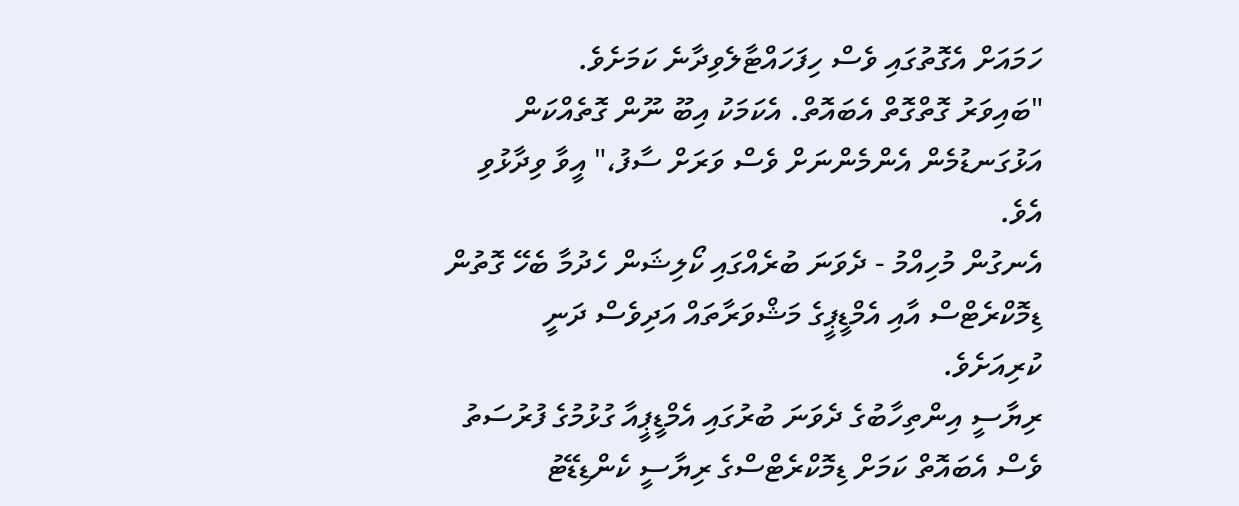ހަމައަށް އެގޮތުގައި ވެސް ހިފަހައްޓާލެވިދާނެ ކަމަށެވެ.
"ބައިވަރު ގޮތްގޮތް އެބައޮތް. އެކަމަކު އިބޫ ނޫން ގޮތެއްކަން އަޅުގަނޑުމެން އެންމެންނަށް ވެސް ވަރަށް ސާފު،" އީވާ ވިދާޅުވި އެވެ.
އެނގުން މުހިއްމު - ދެވަނަ ބުރެއްގައި ކޯލިޝަން ހެދުމާ ބެހޭ ގޮތުން ޑިމޮކްރެޓްސް އާއި އެމްޑީޕީގެ މަޝްވަރާތައް އަދިވެސް ދަނީ ކުރިއަށެވެ.
ރިޔާސީ އިންތިހާބުގެ ދެވަނަ ބުރުގައި އެމްޑީޕީއާ ގުޅުމުގެ ފުރުސަތު ވެސް އެބައޮތް ކަމަށް ޑިމޮކްރެޓްސްގެ ރިޔާސީ ކެންޑިޑޭޓު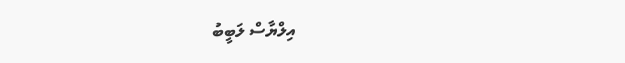އިލްޔާސް ލަބީބު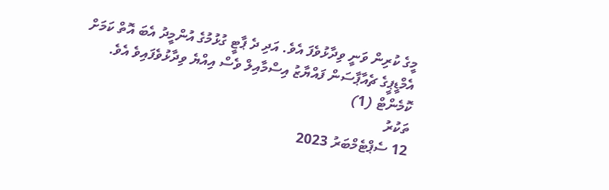މީގެ ކުރިން ވަނީ ވިދާޅުވެފަ އެވެ. އަދި ދެ ޕާޓީ ގުޅުމުގެ އުންމީދު އެބަ އޮތް ކަމަށް އެމްޑީޕީގެ ޗެއާޕާސަން ފައްޔާޒު އިސްމާއިލް ވެސް އިއްޔެ ވިދާޅުވެފައިވެ އެވެ.
ކޮމެންޓް (1)
ތަކުރު
12 ސެޕްޓެމްބަރު 2023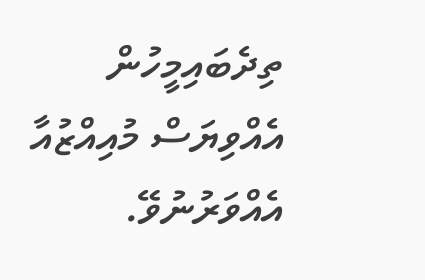ތިދެބައިމީހުން އެއްވިޔަސް މުއިއްޒުއާ އެއްވަރުނުވޭ.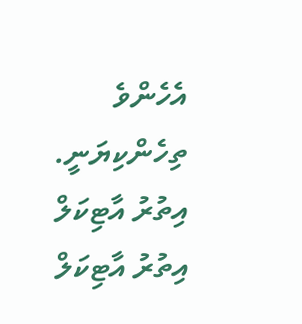އެހެންވެ ތިހެންކިޔަނީ.
އިތުރު އާޓިކަލް
އިތުރު އާޓިކަލް